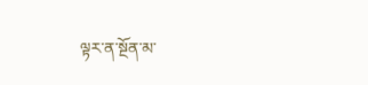ལྟར་ན་སྔོན་མ་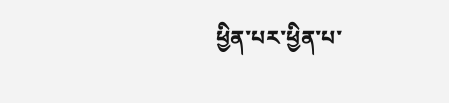ཕྱིན་པར་ཕྱིན་པ་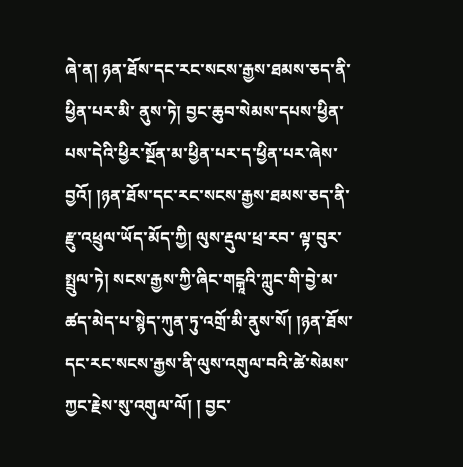ཞེ་ན། ཉན་ཐོས་དང་རང་སངས་རྒྱས་ཐམས་ཅད་ནི་ཕྱིན་པར་མི་ ནུས་ཏེ། བྱང་ཆུབ་སེམས་དཔས་ཕྱིན་པས་དེའི་ཕྱིར་སྔོན་མ་ཕྱིན་པར་ད་ཕྱིན་པར་ཞེས་བྱའོ། །ཉན་ཐོས་དང་རང་སངས་རྒྱས་ཐམས་ཅད་ནི་རྫུ་འཕྲུལ་ཡོད་མོད་ཀྱི། ལུས་རྡུལ་ཕྲ་རབ་ ལྟ་བུར་སྤྲུལ་ཏེ། སངས་རྒྱས་ཀྱི་ཞིང་གངྒཱའི་ཀླུང་གི་བྱེ་མ་ཚད་མེད་པ་སྙེད་ཀུན་ཏུ་འགྲོ་མི་ནུས་སོ། །ཉན་ཐོས་དང་རང་སངས་རྒྱས་ནི་ལུས་འགུལ་བའི་ཚེ་སེམས་ཀྱང་རྗེས་སུ་འགུལ་ལོ། ། བྱང་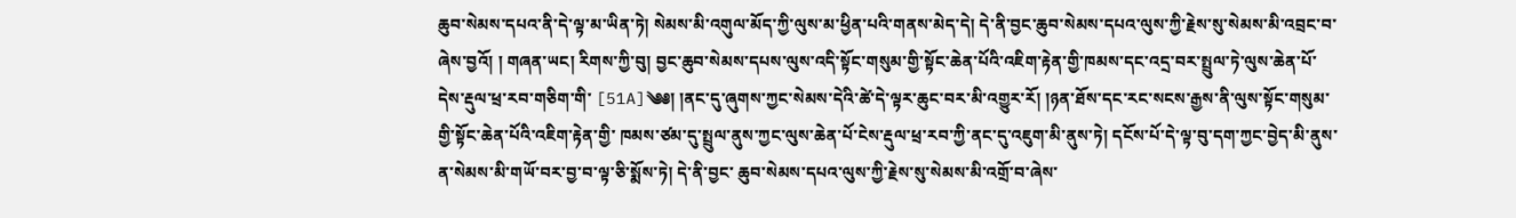ཆུབ་སེམས་དཔའ་ནི་དེ་ལྟ་མ་ཡིན་ཏེ། སེམས་མི་འགུལ་མོད་ཀྱི་ལུས་མ་ཕྱིན་པའི་གནས་མེད་དེ། དེ་ནི་བྱང་ཆུབ་སེམས་དཔའ་ལུས་ཀྱི་རྗེས་སུ་སེམས་མི་འབྲང་བ་ཞེས་བྱའོ། ། གཞན་ཡང། རིགས་ཀྱི་བུ། བྱང་ཆུབ་སེམས་དཔས་ལུས་འདི་སྟོང་གསུམ་གྱི་སྟོང་ཆེན་པོའི་འཇིག་རྟེན་གྱི་ཁམས་དང་འདྲ་བར་སྤྲུལ་ཏེ་ལུས་ཆེན་པོ་དེས་རྡུལ་ཕྲ་རབ་གཅིག་གི་ [51A]༄༅། །ནང་དུ་ཞུགས་ཀྱང་སེམས་དེའི་ཚེ་དེ་ལྟར་ཆུང་བར་མི་འགྱུར་རོ། །ཉན་ཐོས་དང་རང་སངས་རྒྱས་ནི་ལུས་སྟོང་གསུམ་གྱི་སྟོང་ཆེན་པོའི་འཇིག་རྟེན་གྱི་ ཁམས་ཙམ་དུ་སྤྲུལ་ནུས་ཀྱང་ལུས་ཆེན་པོ་ངེས་རྡུལ་ཕྲ་རབ་ཀྱི་ནང་དུ་འཇུག་མི་ནུས་ཏེ། དངོས་པོ་དེ་ལྟ་བུ་དག་ཀྱང་བྱེད་མི་ནུས་ན་སེམས་མི་གཡོ་བར་བྱ་བ་ལྟ་ཅི་སྨོས་ཏེ། དེ་ནི་བྱང་ ཆུབ་སེམས་དཔའ་ལུས་ཀྱི་རྗེས་སུ་སེམས་མི་འགྲོ་བ་ཞེས་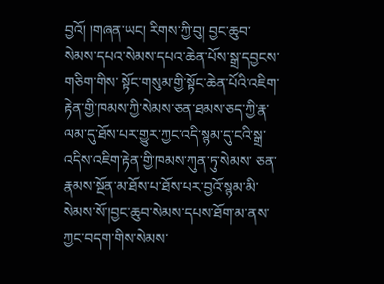བྱའོ། །གཞན་ཡང། རིགས་ཀྱི་བུ། བྱང་ཆུབ་སེམས་དཔའ་སེམས་དཔའ་ཆེན་པོས་སྒྲ་དབྱངས་གཅིག་གིས་ སྟོང་གསུམ་གྱི་སྟོང་ཆེན་པོའི་འཇིག་རྟེན་གྱི་ཁམས་ཀྱི་སེམས་ཅན་ཐམས་ཅད་ཀྱི་རྣ་ལམ་དུ་ཐོས་པར་གྱུར་ཀྱང་འདི་སྙམ་དུ་ངའི་སྒྲ་འདིས་འཇིག་རྟེན་གྱི་ཁམས་ཀུན་ཏུ་སེམས་ ཅན་རྣམས་སྔོན་མ་ཐོས་པ་ཐོས་པར་བྱའོ་སྙམ་མི་སེམས་སོ་།བྱང་ཆུབ་སེམས་དཔས་ཐོག་མ་ནས་ཀྱང་བདག་གིས་སེམས་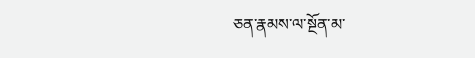ཅན་རྣམས་ལ་སྔོན་མ་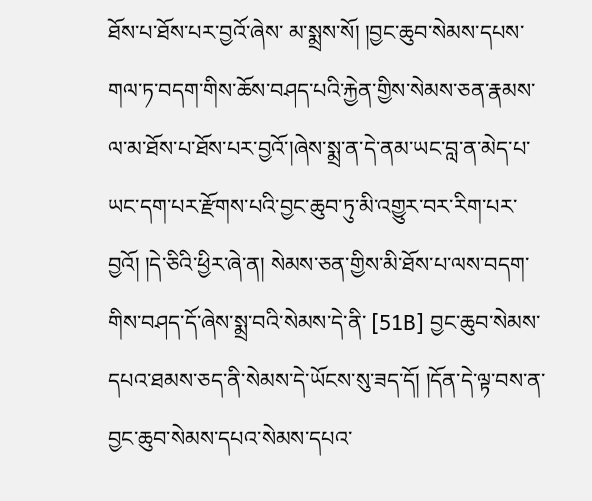ཐོས་པ་ཐོས་པར་བྱའོ་ཞེས་ མ་སྨྲས་སོ། །བྱང་ཆུབ་སེམས་དཔས་གལ་ཏ་བདག་གིས་ཆོས་བཤད་པའི་རྐྱེན་གྱིས་སེམས་ཅན་རྣམས་ལ་མ་ཐོས་པ་ཐོས་པར་བྱའོ་།ཞེས་སྨྲ་ན་དེ་ནམ་ཡང་བླ་ན་མེད་པ་ ཡང་དག་པར་རྫོགས་པའི་བྱང་ཆུབ་ཏུ་མི་འགྱུར་བར་རིག་པར་བྱའོ། །དེ་ཅིའི་ཕྱིར་ཞེ་ན། སེམས་ཅན་གྱིས་མི་ཐོས་པ་ལས་བདག་གིས་བཤད་དོ་ཞེས་སྨྲ་བའི་སེམས་དེ་ནི་ [51B] བྱང་ཆུབ་སེམས་དཔའ་ཐམས་ཅད་ནི་སེམས་དེ་ཡོངས་སུ་ཟད་དོ། །དོན་དེ་ལྟ་བས་ན་བྱང་ཆུབ་སེམས་དཔའ་སེམས་དཔའ་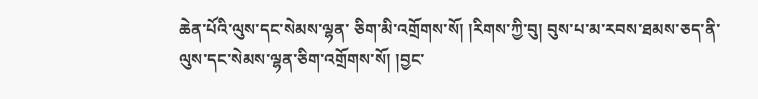ཆེན་པོའི་ལུས་དང་སེམས་ལྷན་ ཅིག་མི་འགྲོགས་སོ། །རིགས་ཀྱི་བུ། བུས་པ་མ་རབས་ཐམས་ཅད་ནི་ལུས་དང་སེམས་ལྷན་ཅིག་འགྲོགས་སོ། །བྱང་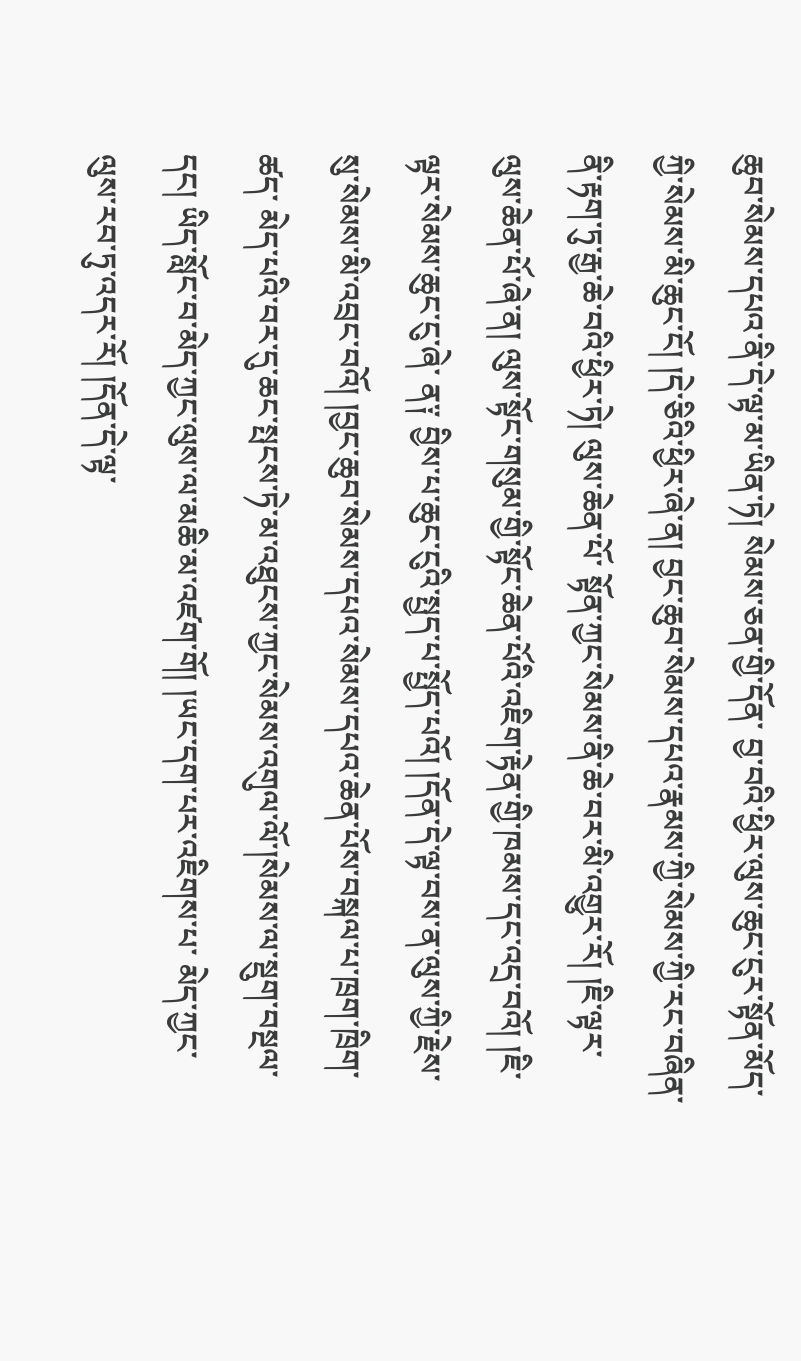ཆུབ་སེམས་དཔའ་ནི་དེ་ལྟ་མ་ཡིན་ཏེ། སེམས་ཅན་གྱི་དོན་ བྱ་བའི་ཕྱིར་ལུས་ཆུང་ངུར་སྟོན་མོད་ཀྱི་སེམས་མི་ཆུང་ངོ། །དེ་ཅིའི་ཕྱིར་ཞེ་ན། བྱང་ཆུབ་སེམས་དཔའ་རྣམས་ཀྱི་སེམས་ཀྱི་རང་བཞིན་ནི་རྟག་ཏུ་རྒྱ་ཆེ་བའི་ཕྱིར་ཏེ། ལུས་ཆེན་པོ་ སྟོན་ཀྱང་སེམས་ནི་ཆེ་བར་མི་འགྱུར་རོ། །ཇི་ལྟར་ལུས་ཆེན་པོ་ཞེ་ན། ལུས་སྟོང་གསུམ་གྱི་སྟོང་ཆེན་པོའི་འཇིག་རྟེན་གྱི་ཁམས་དང་འདྲ་བའོ། །ཇི་ལྟར་སེམས་ཆུང་ངུ་ཞེ་ ན༑ བྱིས་པ་ཆུང་ངུའི་སྤྱད་པ་སྤྱོད་པའོ། །དོན་དེ་ལྟ་བས་ན་ལུས་ཀྱི་རྗེས་སུ་སེམས་མི་འབྲང་བའོ། །བྱང་ཆུབ་སེམས་དཔའ་སེམས་དཔའ་ཆེན་པོས་བསྐལ་པ་ཁྲག་ཁྲིག་ཚད་ མེད་པའི་བར་དུ་ཆང་སྤངས་ཏེ་མ་འཐུངས་ཀྱང་སེམས་འགུལ་ལོ་།སེམས་ལ་སྡུག་བསྔལ་དང། ཡིད་སློང་བ་མེད་ཀྱང་ལུས་ལ་མཆི་མ་འཛག་གོ། །ཡང་དག་པར་འཇིགས་པ་ མེད་ཀྱང་ལུས་རབ་ཏུ་འདར་རོ། །དོན་དེ་ལྟ་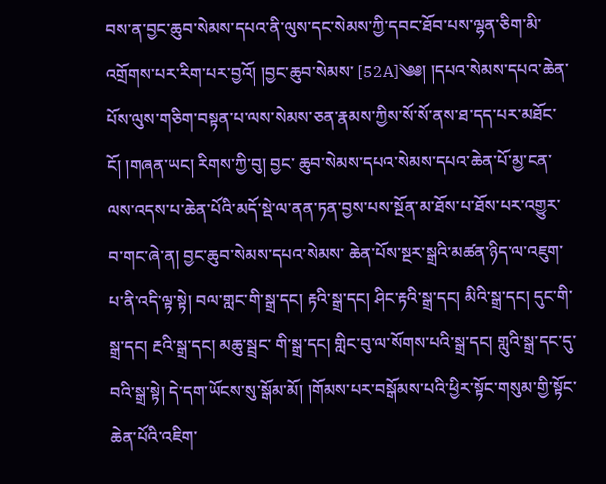བས་ན་བྱང་ཆུབ་སེམས་དཔའ་ནི་ལུས་དང་སེམས་ཀྱི་དབང་ཐོབ་པས་ལྷན་ཅིག་མི་འགྲོགས་པར་རིག་པར་བྱའོ། །བྱང་ཆུབ་སེམས་ [52A]༄༅། །དཔའ་སེམས་དཔའ་ཆེན་པོས་ལུས་གཅིག་བསྟན་པ་ལས་སེམས་ཅན་རྣམས་ཀྱིས་སོ་སོ་ནས་ཐ་དད་པར་མཐོང་ངོ། །གཞན་ཡང། རིགས་ཀྱི་བུ། བྱང་ ཆུབ་སེམས་དཔའ་སེམས་དཔའ་ཆེན་པོ་མྱ་ངན་ལས་འདས་པ་ཆེན་པོའི་མདོ་སྡེ་ལ་ནན་ཏན་བྱས་པས་སྔོན་མ་ཐོས་པ་ཐོས་པར་འགྱུར་བ་གང་ཞེ་ན། བྱང་ཆུབ་སེམས་དཔའ་སེམས་ ཆེན་པོས་སྔར་སྒྲའི་མཚན་ཉིད་ལ་འཇུག་པ་ནི་འདི་ལྟ་སྟེ། བལ་གླང་གི་སྒྲ་དང། རྟའི་སྒྲ་དང། ཤིང་རྟའི་སྒྲ་དང། མིའི་སྒྲ་དང། དུང་གི་སྒྲ་དང། རྔའི་སྒྲ་དང། མཆུ་སྦྲང་ གི་སྒྲ་དང། གླིང་བུ་ལ་སོགས་པའི་སྒྲ་དང། གླུའི་སྒྲ་དང་དུ་བའི་སྒྲ་སྟེ། དེ་དག་ཡོངས་སུ་སྒོམ་མོ། །གོམས་པར་བསྒོམས་པའི་ཕྱིར་སྟོང་གསུམ་གྱི་སྟོང་ཆེན་པོའི་འཇིག་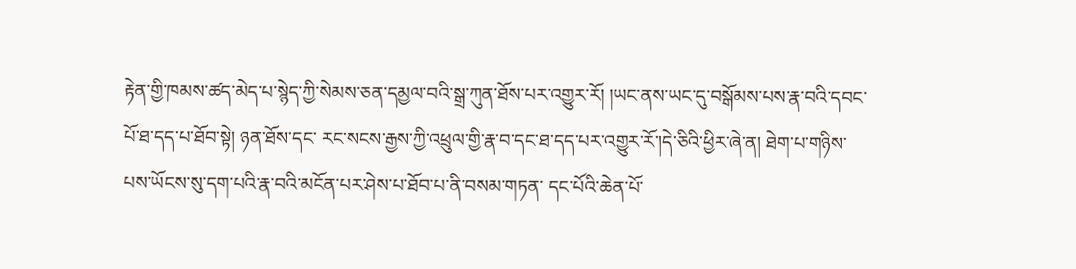རྟེན་གྱི་ཁམས་ཚད་མེད་པ་སྙེད་ཀྱི་སེམས་ཅན་དམྱལ་བའི་སྒྲ་ཀུན་ཐོས་པར་འགྱུར་རོ། །ཡང་ནས་ཡང་དུ་བསྒོམས་པས་རྣ་བའི་དབང་པོ་ཐ་དད་པ་ཐོབ་སྟེ། ཉན་ཐོས་དང་ རང་སངས་རྒྱས་ཀྱི་འཕྲུལ་གྱི་རྣ་བ་དང་ཐ་དད་པར་འགྱུར་རོ་།དེ་ཅིའི་ཕྱིར་ཞེ་ན། ཐེག་པ་གཉིས་པས་ཡོངས་སུ་དག་པའི་རྣ་བའི་མངོན་པར་ཤེས་པ་ཐོབ་པ་ནི་བསམ་གཏན་ དང་པོའི་ཆེན་པོ་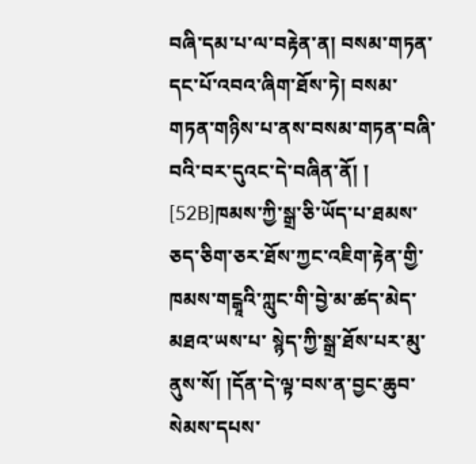བཞི་དམ་པ་ལ་བརྟེན་ན། བསམ་གཏན་དང་པོ་འབའ་ཞིག་ཐོས་ཏེ། བསམ་གཏན་གཉིས་པ་ནས་བསམ་གཏན་བཞི་བའི་བར་དུའང་དེ་བཞིན་ནོ། ། [52B]ཁམས་ཀྱི་སྒྲ་ཅི་ཡོད་པ་ཐམས་ཅད་ཅིག་ཅར་ཐོས་ཀྱང་འཇིག་རྟེན་གྱི་ཁམས་གངྒཱའི་ཀླུང་གི་བྱེ་མ་ཚད་མེད་མཐའ་ཡས་པ་ སྙེད་ཀྱི་སྒྲ་ཐོས་པར་མུ་ནུས་སོ། །དོན་དེ་ལྟ་བས་ན་བྱང་ཆུབ་སེམས་དཔས་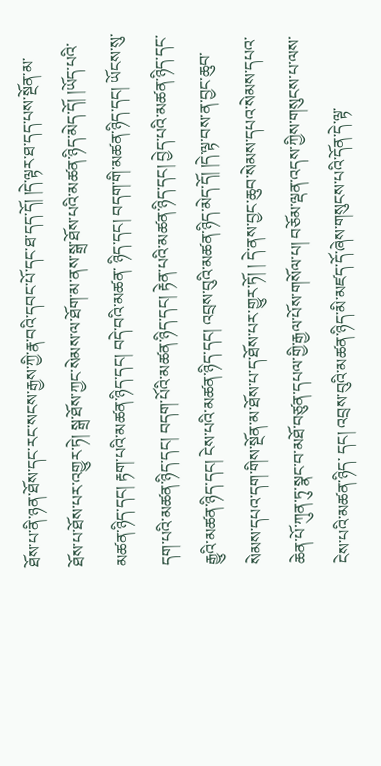ཐོས་པ་ནི་ཉན་ཐོས་དང་རང་སངས་རྒྱས་ཀྱི་རྣ་བའི་དབང་པོ་དང་ཐ་དད་དོ། །དེ་ལྟར་ཐ་དད་པས་སྔོན་མ་ ཐོས་པ་ཐོས་པར་འགྱུར་ཏེ། སྒྲ་ཐོས་ཀྱང་སེམས་ལ་ཐོག་མ་ནས་སྒྲ་ཐོས་པའི་མཚན་ཉིད་མེད་དོ། །ཡོད་པའི་མཚན་ཉིད་དང། རྟག་པའི་མཚན་ཉིད་དང། བདེ་བའི་མཚན་ ཉིད་དང། བདག་གི་མཚན་ཉིད་དང། ཡོངས་སུ་དག་པའི་མཚན་ཉིད་དང། བདག་པོའི་མཚན་ཉིད་དང། རྟེན་པའི་མཚན་ཉིད་དང། བྱེད་པའི་མཚན་ཉིད་དང་ རྒྱུའི་མཚན་ཉིད་དང། ངེས་པའི་མཚན་ཉིད་དང། འབྲས་བུའི་མཚན་ཉིད་མེད་དོ། །དེ་ལྟ་བས་ན་བྱང་ཆུབ་སེམས་དཔའ་དག་གིས་སྔོན་མ་ཐོས་པ་ད་ཐོས་པར་གྱུར་ཏོ། ། དེ་ནས་བྱང་ཆུབ་སེམས་དཔའ་སེམས་དཔའ་ཆེན་པོ་ཀུན་ཏུ་སྣང་བ་མཐོ་བཙུན་དཔལ་གྱི་རྒྱལ་པོས་གསོལ་པ། བཅོམ་ལྡན་འདས་ཀྱིས་གསུངས་པ་ལས་ངེས་པའི་མཚན་ཉིད་ དང། འབྲས་བུའི་མཚན་ཉིད་མི་མཛད་དོ་ཞེས་གསུངས་པའི་དོན་དེ་ལྟ་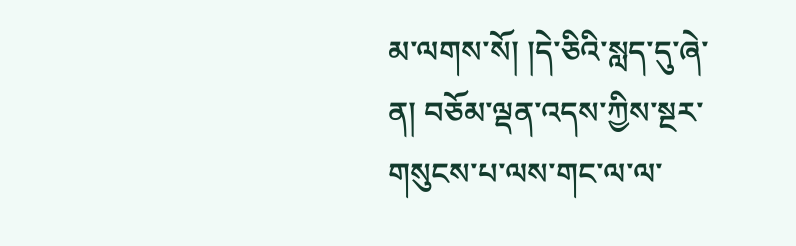མ་ལགས་སོ། །དེ་ཅིའི་སླད་དུ་ཞེ་ན། བཅོམ་ལྡན་འདས་ཀྱིས་སྔར་གསུངས་པ་ལས་གང་ལ་ལ་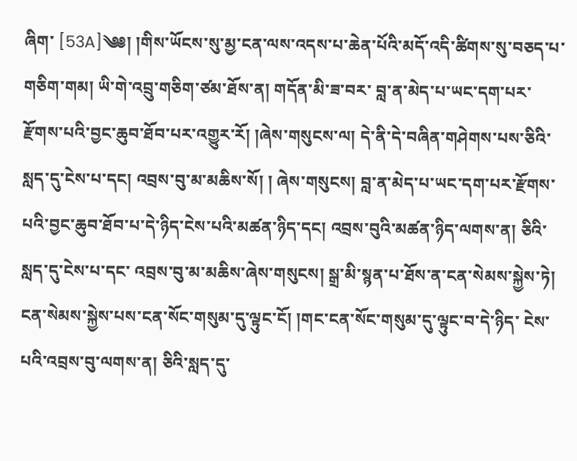ཞིག་ [53A]༄༅། །གིས་ཡོངས་སུ་མྱ་ངན་ལས་འདས་པ་ཆེན་པོའི་མདོ་འདི་ཚིགས་སུ་བཅད་པ་གཅིག་གམ། ཡི་གེ་འབྲུ་གཅིག་ཙམ་ཐོས་ན། གདོན་མི་ཟ་བར་ བླ་ན་མེད་པ་ཡང་དག་པར་རྫོགས་པའི་བྱང་ཆུབ་ཐོབ་པར་འགྱུར་རོ། །ཞེས་གསུངས་ལ། དེ་ནི་དེ་བཞིན་གཤེགས་པས་ཅིའི་སླད་དུ་ངེས་པ་དང། འབྲས་བུ་མ་མཆིས་སོ། ། ཞེས་གསུངས། བླ་ན་མེད་པ་ཡང་དག་པར་རྫོགས་པའི་བྱང་ཆུབ་ཐོབ་པ་དེ་ཉིད་ངེས་པའི་མཚན་ཉིད་དང། འབྲས་བུའི་མཚན་ཉིད་ལགས་ན། ཅིའི་སླད་དུ་ངེས་པ་དང་ འབྲས་བུ་མ་མཆིས་ཞེས་གསུངས། སྒྲ་མི་སྙན་པ་ཐོས་ན་ངན་སེམས་སྐྱེས་ཏེ། ངན་སེམས་སྐྱེས་པས་ངན་སོང་གསུམ་དུ་ལྟུང་ངོ། །གང་ངན་སོང་གསུམ་དུ་ལྟུང་བ་དེ་ཉིད་ ངེས་པའི་འབྲས་བུ་ལགས་ན། ཅིའི་སླད་དུ་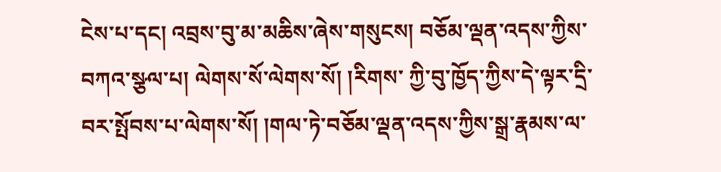ངེས་པ་དང། འབྲས་བུ་མ་མཆིས་ཞེས་གསུངས། བཅོམ་ལྡན་འདས་ཀྱིས་བཀའ་སྩལ་པ། ལེགས་སོ་ལེགས་སོ། །རིགས་ ཀྱི་བུ་ཁྱོད་ཀྱིས་དེ་ལྟར་དྲི་བར་སྤོབས་པ་ལེགས་སོ། །གལ་ཏེ་བཅོམ་ལྡན་འདས་ཀྱིས་སྒྲ་རྣམས་ལ་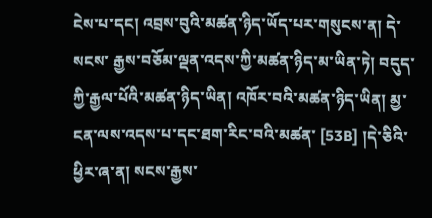ངེས་པ་དང། འབྲས་བུའི་མཚན་ཉིད་ཡོད་པར་གསུངས་ན། དེ་སངས་ རྒྱས་བཅོམ་ལྡན་འདས་ཀྱི་མཚན་ཉིད་མ་ཡིན་ཏེ། བདུད་ཀྱི་རྒྱལ་པོའི་མཚན་ཉིད་ཡིན། འཁོར་བའི་མཚན་ཉིད་ཡིན། མྱ་ངན་ལས་འདས་པ་དང་ཐག་རིང་བའི་མཚན་ [53B] །དེ་ཅིའི་ཕྱིར་ཞ་ན། སངས་རྒྱས་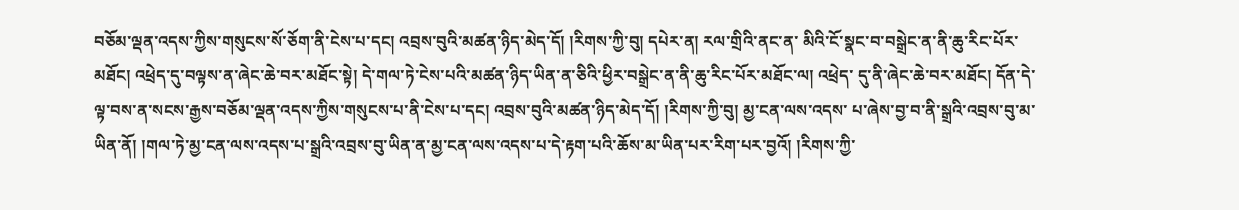བཅོམ་ལྡན་འདས་ཀྱིས་གསུངས་སོ་ཅོག་ནི་ངེས་པ་དང། འབྲས་བུའི་མཚན་ཉིད་མེད་དོ། །རིགས་ཀྱི་བུ། དཔེར་ན། རལ་གྲིའི་ནང་ན་ མིའི་ངོ་སྣང་བ་བསྒྲེང་ན་ནི་ཆུ་རིང་པོར་མཐོང། འཕྲེད་དུ་བལྟས་ན་ཞེང་ཆེ་བར་མཐོང་སྟེ། དེ་གལ་ཏེ་ངེས་པའི་མཚན་ཉིད་ཡིན་ན་ཅིའི་ཕྱིར་བསྒྲེང་ན་ནི་ཆུ་རིང་པོར་མཐོང་ལ། འཕྲེད་ དུ་ནི་ཞེང་ཆེ་བར་མཐོང། དོན་དེ་ལྟ་བས་ན་སངས་རྒྱས་བཅོམ་ལྡན་འདས་ཀྱིས་གསུངས་པ་ནི་ངེས་པ་དང། འབྲས་བུའི་མཚན་ཉིད་མེད་དོ། །རིགས་ཀྱི་བུ། མྱ་ངན་ལས་འདས་ པ་ཞེས་བྱ་བ་ནི་སྒྲའི་འབྲས་བུ་མ་ཡིན་ནོ། །གལ་ཏེ་མྱ་ངན་ལས་འདས་པ་སྒྲའི་འབྲས་བུ་ཡིན་ན་མྱ་ངན་ལས་འདས་པ་དེ་རྟག་པའི་ཆོས་མ་ཡིན་པར་རིག་པར་བྱའོ། །རིགས་ཀྱི་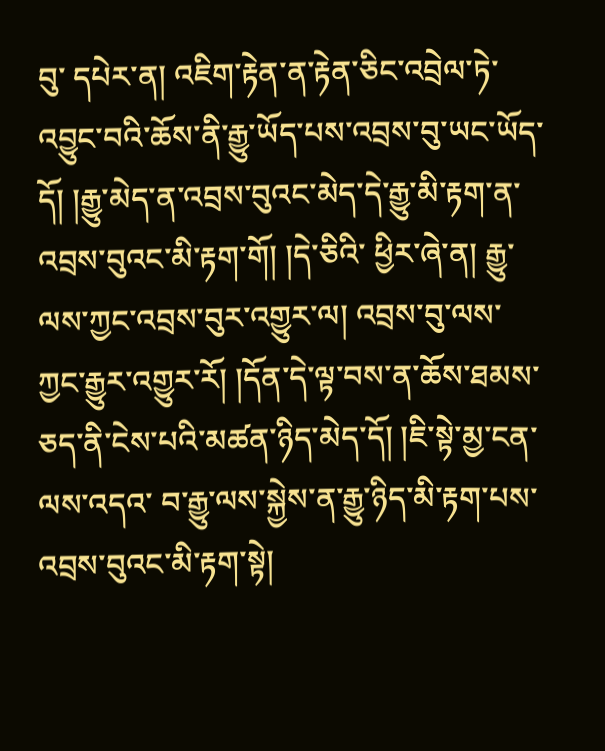བུ་ དཔེར་ན། འཇིག་རྟེན་ན་རྟེན་ཅིང་འབྲེལ་ཏེ་འབྱུང་བའི་ཆོས་ནི་རྒྱུ་ཡོད་པས་འབྲས་བུ་ཡང་ཡོད་དོ། །རྒྱུ་མེད་ན་འབྲས་བུའང་མེད་དེ་རྒྱུ་མི་རྟག་ན་འབྲས་བུའང་མི་རྟག་གོ། །དེ་ཅིའི་ ཕྱིར་ཞེ་ན། རྒྱུ་ལས་ཀྱང་འབྲས་བུར་འགྱུར་ལ། འབྲས་བུ་ལས་ཀྱང་རྒྱུར་འགྱུར་རོ། །དོན་དེ་ལྟ་བས་ན་ཆོས་ཐམས་ཅད་ནི་ངེས་པའི་མཚན་ཉིད་མེད་དོ། །ཇི་སྟེ་མྱ་ངན་ལས་འདའ་ བ་རྒྱུ་ལས་སྐྱེས་ན་རྒྱུ་ཉིད་མི་རྟག་པས་འབྲས་བུའང་མི་རྟག་སྟེ།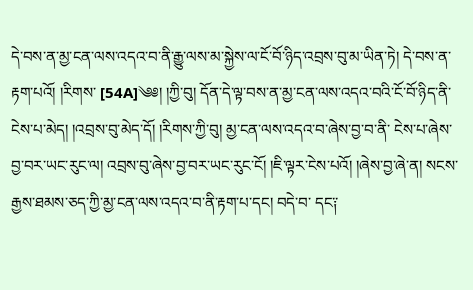དེ་བས་ན་མྱ་ངན་ལས་འདའ་བ་ནི་རྒྱུ་ལས་མ་སྐྱེས་ལ་ངོ་བོ་ཉིད་འབྲས་བུ་མ་ཡིན་ཏེ། དེ་བས་ན་རྟག་པའོ། །རིགས་ [54A]༄༅། །ཀྱི་བུ། དོན་དེ་ལྟ་བས་ན་མྱ་ངན་ལས་འདའ་བའི་ངོ་བོ་ཉིད་ནི་ངེས་པ་མེད། །འབྲས་བུ་མེད་དོ། །རིགས་ཀྱི་བུ། མྱ་ངན་ལས་འདའ་བ་ཞེས་བྱ་བ་ནི་ ངེས་པ་ཞེས་བྱ་བར་ཡང་རུང་ལ། འབྲས་བུ་ཞེས་བྱ་བར་ཡང་རུང་ངོ། །ཇི་ལྟར་ངེས་པའོ། །ཞེས་བྱ་ཞེ་ན། སངས་རྒྱས་ཐམས་ཅད་ཀྱི་མྱ་ངན་ལས་འདའ་བ་ནི་རྟག་པ་དང། བདེ་བ་ དང༑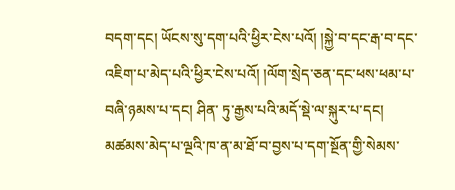བདག་དང། ཡོངས་སུ་དག་པའི་ཕྱིར་ངེས་པའོ། །སྐྱེ་བ་དང་རྒ་བ་དང་འཇིག་པ་མེད་པའི་ཕྱིར་ངེས་པའོ། །ལོག་སྲེད་ཅན་དང་ཕས་ཕམ་པ་བཞི་ཉམས་པ་དང། ཤིན་ ཏུ་རྒྱས་པའི་མདོ་སྡེ་ལ་སྐུར་པ་དང། མཚམས་མེད་པ་ལྔའི་ཁ་ན་མ་ཐོ་བ་བྱས་པ་དག་སྔོན་གྱི་སེམས་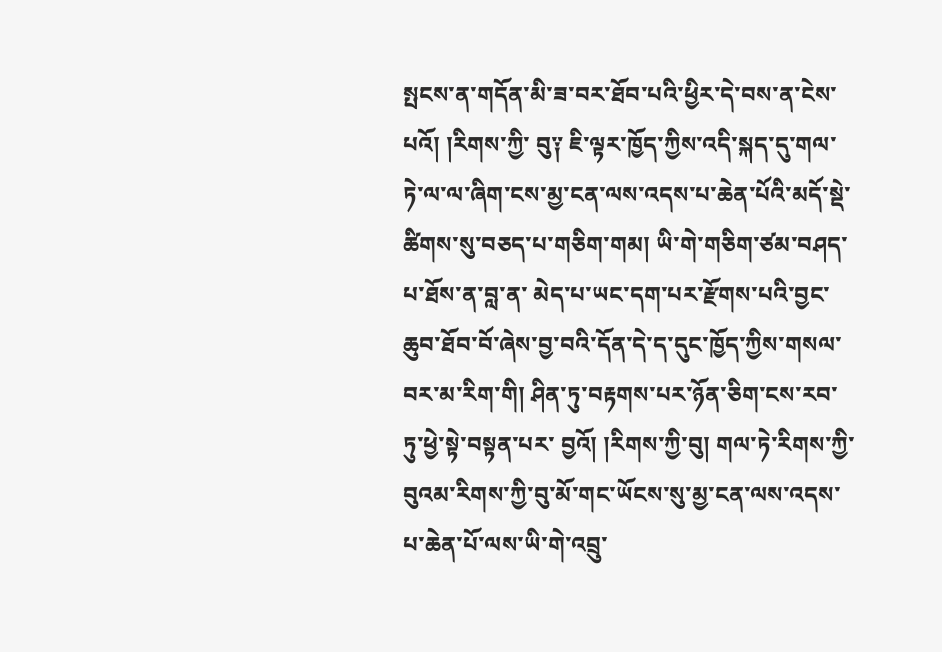སྤངས་ན་གདོན་མི་ཟ་བར་ཐོབ་པའི་ཕྱིར་དེ་བས་ན་ངེས་པའོ། །རིགས་ཀྱི་ བུ༑ ཇི་ལྟར་ཁྱོད་ཀྱིས་འདི་སྐད་དུ་གལ་ཏེ་ལ་ལ་ཞིག་ངས་མྱ་ངན་ལས་འདས་པ་ཆེན་པོའི་མདོ་སྡེ་ཚིགས་སུ་བཅད་པ་གཅིག་གམ། ཡི་གེ་གཅིག་ཙམ་བཤད་པ་ཐོས་ན་བླ་ན་ མེད་པ་ཡང་དག་པར་རྫོགས་པའི་བྱང་ཆུབ་ཐོབ་བོ་ཞེས་བྱ་བའི་དོན་དེ་ད་དུང་ཁྱོད་ཀྱིས་གསལ་བར་མ་རིག་གི། ཤིན་ཏུ་བརྟགས་པར་ཉོན་ཅིག་ངས་རབ་ཏུ་ཕྱེ་སྟེ་བསྟན་པར་ བྱའོ། །རིགས་ཀྱི་བུ། གལ་ཏེ་རིགས་ཀྱི་བུའམ་རིགས་ཀྱི་བུ་མོ་གང་ཡོངས་སུ་མྱ་ངན་ལས་འདས་པ་ཆེན་པོ་ལས་ཡི་གེ་འབྲུ་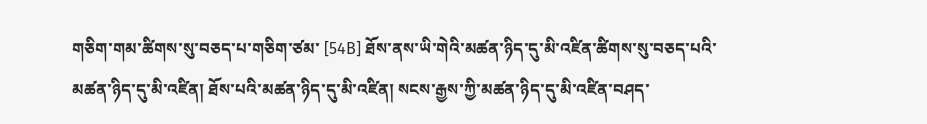གཅིག་གམ་ཚིགས་སུ་བཅད་པ་གཅིག་ཙམ་ [54B] ཐོས་ནས་ཡི་གེའི་མཚན་ཉིད་དུ་མི་འཛིན་ཚིགས་སུ་བཅད་པའི་མཚན་ཉིད་དུ་མི་འཛིན། ཐོས་པའི་མཚན་ཉིད་དུ་མི་འཛིན། སངས་རྒྱས་ཀྱི་མཚན་ཉིད་དུ་མི་འཛིན་བཤད་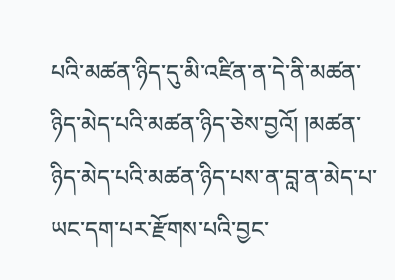པའི་མཚན་ཉིད་དུ་མི་འཛིན་ན་དེ་ནི་མཚན་ཉིད་མེད་པའི་མཚན་ཉིད་ཅེས་བྱའོ། །མཚན་ཉིད་མེད་པའི་མཚན་ཉིད་པས་ན་བླ་ན་མེད་པ་ཡང་དག་པར་རྫོགས་པའི་བྱང་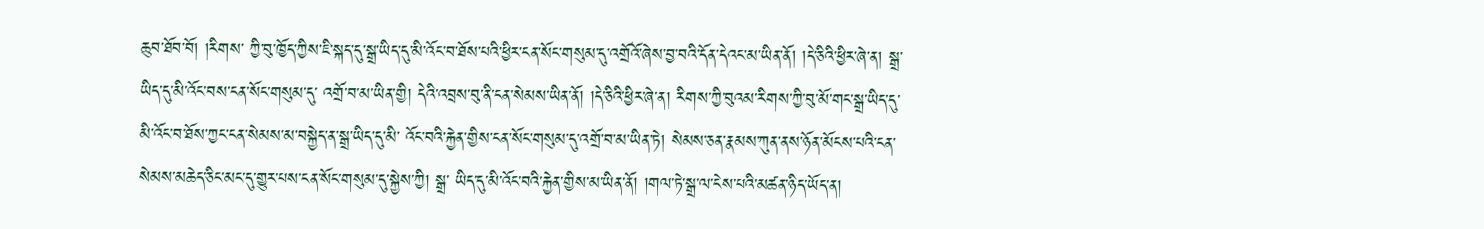ཆུབ་ཐོབ་བོ། །རིགས་ ཀྱི་བུ་ཁྱོད་ཀྱིས་ཇི་སྐད་དུ་སྒྲ་ཡིད་དུ་མི་འོང་བ་ཐོས་པའི་ཕྱིར་ངན་སོང་གསུམ་དུ་འགྲོའོ་ཞེས་བྱ་བའི་དོན་དེའང་མ་ཡིན་ནོ། །དེ་ཅིའི་ཕྱིར་ཞེ་ན། སྒྲ་ཡིད་དུ་མི་འོང་བས་ངན་སོང་གསུམ་དུ་ འགྲོ་བ་མ་ཡིན་གྱི། དེའི་འབྲས་བུ་ནི་ངན་སེམས་ཡིན་ནོ། །དེ་ཅིའི་ཕྱིར་ཞེ་ན། རིགས་ཀྱི་བུའམ་རིགས་ཀྱི་བུ་མོ་གང་སྒྲ་ཡིད་དུ་མི་འོང་བ་ཐོས་ཀྱང་ངན་སེམས་མ་བསྐྱེད་ན་སྒྲ་ཡིད་དུ་མི་ འོང་བའི་རྐྱེན་གྱིས་ངན་སོང་གསུམ་དུ་འགྲོ་བ་མ་ཡིན་ཏེ། སེམས་ཅན་རྣམས་ཀུན་ནས་ཉོན་མོངས་པའི་ངན་སེམས་མཆེད་ཅིང་མང་དུ་གྱུར་པས་ངན་སོང་གསུམ་དུ་སྐྱེས་ཀྱི། སྒྲ་ ཡིད་དུ་མི་འོང་བའི་རྐྱེན་གྱིས་མ་ཡིན་ནོ། །གལ་ཏེ་སྒྲ་ལ་ངེས་པའི་མཚན་ཉིད་ཡོད་ན།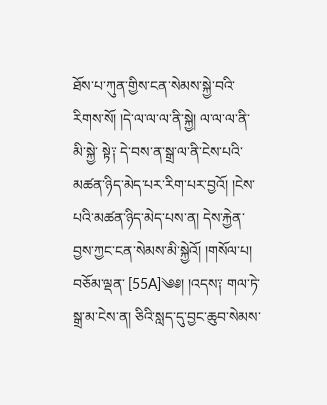ཐོས་པ་ཀུན་གྱིས་ངན་སེམས་སྐྱེ་བའི་རིགས་སོ། །དེ་ལ་ལ་ལ་ནི་སྐྱེ། ལ་ལ་ལ་ནི་མི་སྐྱེ་ སྟེ༑ དེ་བས་ན་སྒྲ་ལ་ནི་ངེས་པའི་མཚན་ཉིད་མེད་པར་རིག་པར་བྱའོ། །ངེས་པའི་མཚན་ཉིད་མེད་པས་ན། དེས་རྐྱེན་བྱས་ཀྱང་ངན་སེམས་མི་སྐྱེའོ། །གསོལ་པ། བཅོམ་ལྡན་ [55A]༄༅། །འདས༑ གལ་ཏེ་སྒྲ་མ་ངེས་ན། ཅིའི་སླད་དུ་བྱང་ཆུབ་སེམས་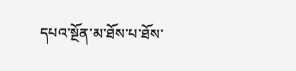དཔའ་སྔོན་མ་ཐོས་པ་ཐོས་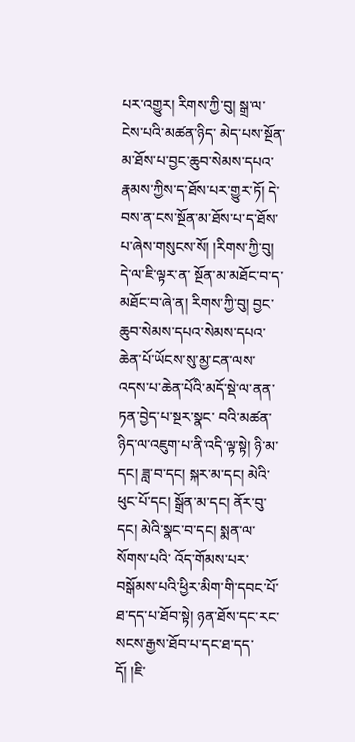པར་འགྱུར། རིགས་ཀྱི་བུ། སྒྲ་ལ་ངེས་པའི་མཚན་ཉིད་ མེད་པས་སྔོན་མ་ཐོས་པ་བྱང་ཆུབ་སེམས་དཔའ་རྣམས་ཀྱིས་ད་ཐོས་པར་གྱུར་ཏོ། དེ་བས་ན་ངས་སྔོན་མ་ཐོས་པ་ད་ཐོས་པ་ཞེས་གསུངས་སོ། །རིགས་ཀྱི་བུ། དེ་ལ་ཇི་ལྟར་ན་ སྔོན་མ་མཐོང་བ་ད་མཐོང་བ་ཞེ་ན། རིགས་ཀྱི་བུ། བྱང་ཆུབ་སེམས་དཔའ་སེམས་དཔའ་ཆེན་པོ་ཡོངས་སུ་མྱ་ངན་ལས་འདས་པ་ཆེན་པོའི་མདོ་སྡེ་ལ་ནན་ཏན་བྱེད་པ་སྔར་སྣང་ བའི་མཚན་ཉིད་ལ་འཇུག་པ་ནི་འདི་ལྟ་སྟེ། ཉི་མ་དང། ཟླ་བ་དང། སྐར་མ་དང། མེའི་ཕུང་པོ་དང། སྒྲོན་མ་དང། ནོར་བུ་དང། མེའི་སྣང་བ་དང། སྨན་ལ་སོགས་པའི་ འོད་གོམས་པར་བསྒོམས་པའི་ཕྱིར་མིག་གི་དབང་པོ་ཐ་དད་པ་ཐོབ་སྟེ། ཉན་ཐོས་དང་རང་སངས་རྒྱས་ཐོབ་པ་དང་ཐ་དད་དོ། །ཇི་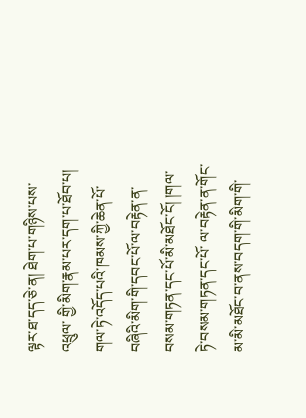ལྟར་ཐ་དད་ཅེ་ན། ཐེག་པ་གཉིས་པས་འཕྲུལ་ གྱི་མིག་རྣམ་པར་དག་པ་ཐོབ་པ། གལ་ཏེ་འདོད་པའི་ཁམས་ཀྱི་ཆེན་པོ་བཞིའི་མིག་གི་དབང་པོ་ལ་བརྟེན་ན་བསམ་གཏན་དང་པོ་མི་མཐོང་ངོ། །གལ་ཏེ་བསམ་གཏན་དང་པོ་ ལ་བརྟེན་ན་གོང་མ་མི་མཐོང་བ་ནས་བདག་གི་མིག་གི་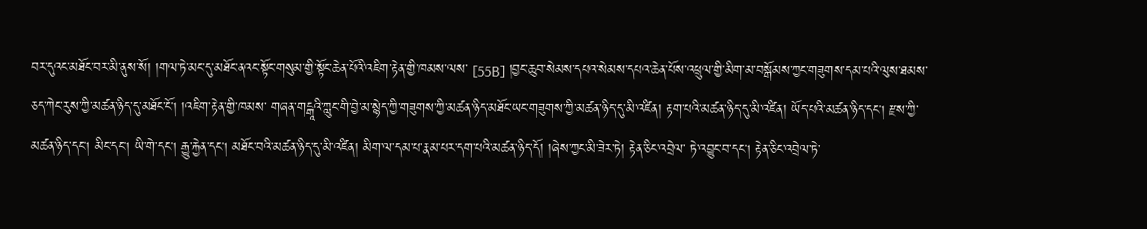བར་དུའང་མཐོང་བར་མི་ནུས་སོ། །གལ་ཏེ་མང་དུ་མཐོང་ནའང་སྟོང་གསུམ་གྱི་སྟོང་ཆེན་པོའི་འཇིག་རྟེན་གྱི་ཁམས་ལས་ [55B] །བྱང་ཆུབ་སེམས་དཔའ་སེམས་དཔའ་ཆེན་པོས་འཕྲུལ་གྱི་མིག་མ་བསྒོམས་ཀྱང་གཟུགས་དམ་པའི་ལུས་ཐམས་ཅད་ཀེང་རུས་ཀྱི་མཚན་ཉིད་དུ་མཐོང་ངོ། །འཇིག་རྟེན་གྱི་ཁམས་ གཞན་གངྒཱའི་ཀླུང་གི་བྱེ་མ་སྙེད་ཀྱི་གཟུགས་ཀྱི་མཚན་ཉིད་མཐོང་ཡང་གཟུགས་ཀྱི་མཚན་ཉིད་དུ་མི་འཛིན། རྟག་པའི་མཚན་ཉིད་དུ་མི་འཛིན། ཡོད་པའི་མཚན་ཉིད་དང། རྫས་ཀྱི་ མཚན་ཉིད་དང། མིང་དང། ཡི་གེ་དང། རྒྱུ་རྐྱེན་དང། མཐོང་བའི་མཚན་ཉིད་དུ་མི་འཛིན། མིག་ལ་དམ་པ་རྣམ་པར་དག་པའི་མཚན་ཉིད་དོ། །ཞེས་ཀྱང་མི་ཟེར་ཏེ། རྟེན་ཅིང་འབྲེལ་ ཏེ་འབྱུང་བ་དང། རྟེན་ཅིང་འབྲེལ་ཏེ་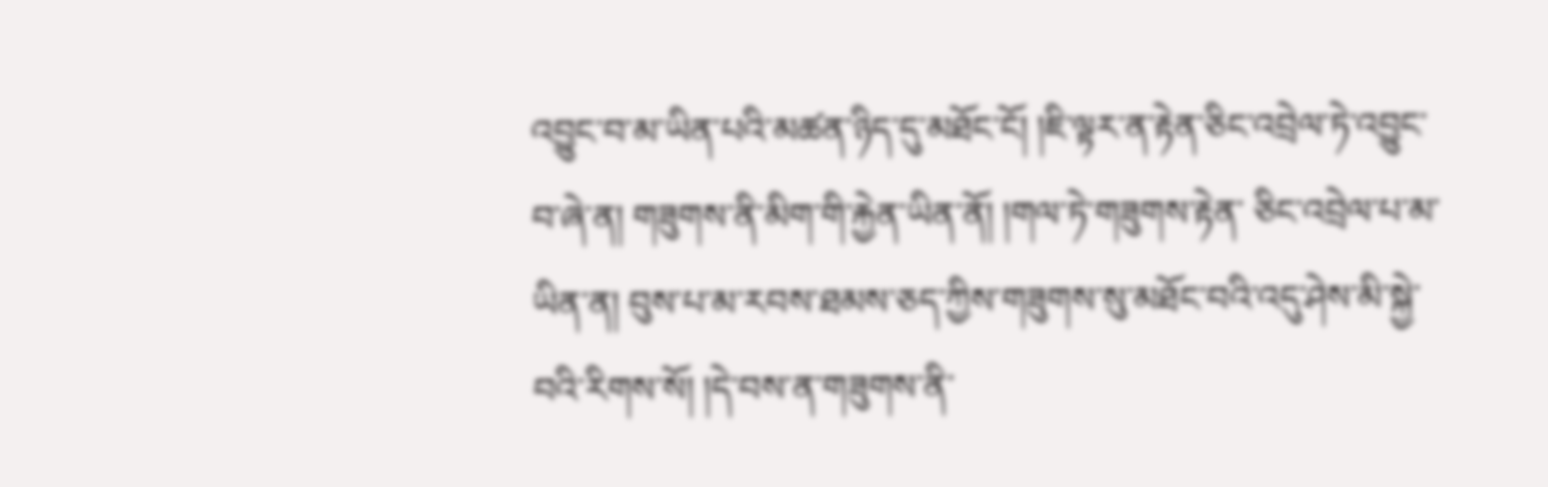འབྱུང་བ་མ་ཡིན་པའི་མཚན་ཉིད་དུ་མཐོང་ངོ། །ཇི་ལྟར་ན་རྟེན་ཅིང་འབྲེལ་ཏེ་འབྱུང་བ་ཞེ་ན། གཟུགས་ནི་མིག་གི་རྐྱེན་ཡིན་ནོ། །གལ་ཏེ་གཟུགས་རྟེན་ ཅིང་འབྲེལ་པ་མ་ཡིན་ན། བུས་པ་མ་རབས་ཐམས་ཅད་ཀྱིས་གཟུགས་སུ་མཐོང་བའི་འདུ་ཤེས་མི་སྐྱེ་བའི་རིགས་སོ། །དེ་བས་ན་གཟུགས་ནི་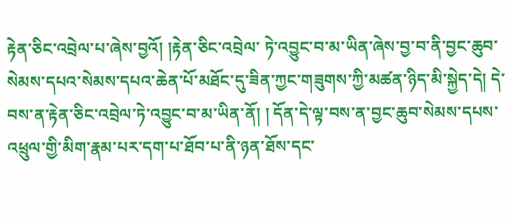རྟེན་ཅིང་འབྲེལ་པ་ཞེས་བྱའོ། །རྟེན་ཅིང་འབྲེལ་ ཏེ་འབྱུང་བ་མ་ཡིན་ཞེས་བྱ་བ་ནི་བྱང་ཆུབ་སེམས་དཔའ་སེམས་དཔའ་ཆེན་པོ་མཐོང་དུ་ཟིན་ཀྱང་གཟུགས་ཀྱི་མཚན་ཉིད་མི་སྐྱེད་དེ། དེ་བས་ན་རྟེན་ཅིང་འབྲེལ་ཏེ་འབྱུང་བ་མ་ཡིན་ནོ། ། དོན་དེ་ལྟ་བས་ན་བྱང་ཆུབ་སེམས་དཔས་འཕྲུལ་གྱི་མིག་རྣམ་པར་དག་པ་ཐོབ་པ་ནི་ཉན་ཐོས་དང་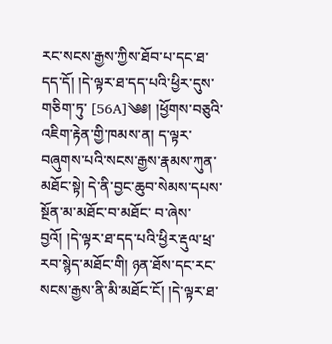རང་སངས་རྒྱས་ཀྱིས་ཐོབ་པ་དང་ཐ་དད་དོ། །དེ་ལྟར་ཐ་དད་པའི་ཕྱིར་དུས་གཅིག་ཏུ་ [56A]༄༅། །ཕྱོགས་བཅུའི་འཇིག་རྟེན་གྱི་ཁམས་ན། ད་ལྟར་བཞུགས་པའི་སངས་རྒྱས་རྣམས་ཀུན་མཐོང་སྟེ། དེ་ནི་བྱང་ཆུབ་སེམས་དཔས་སྔོན་མ་མཐོང་བ་མཐོང་ བ་ཞེས་བྱའོ། །དེ་ལྟར་ཐ་དད་པའི་ཕྱིར་རྡུལ་ཕྲ་རབ་སྙེད་མཐོང་གི། ཉན་ཐོས་དང་རང་སངས་རྒྱས་ནི་མི་མཐོང་ངོ། །དེ་ལྟར་ཐ་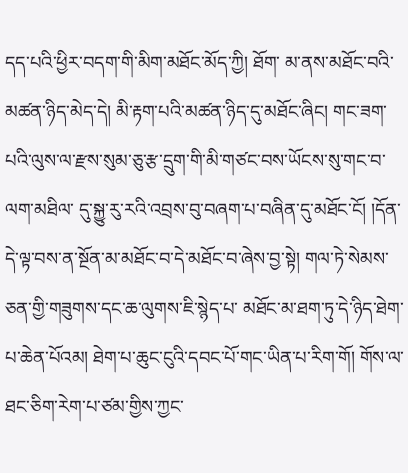དད་པའི་ཕྱིར་བདག་གི་མིག་མཐོང་མོད་ཀྱི། ཐོག་ མ་ནས་མཐོང་བའི་མཚན་ཉིད་མེད་དེ། མི་རྟག་པའི་མཚན་ཉིད་དུ་མཐོང་ཞིང། གང་ཟག་པའི་ལུས་ལ་རྫས་སུམ་ཅུ་རྩ་དྲུག་གི་མི་གཙང་བས་ཡོངས་སུ་གང་བ་ལག་མཐིལ་ དུ་སྐྱུ་རུ་རའི་འབྲས་བུ་བཞག་པ་བཞིན་དུ་མཐོང་ངོ། །དོན་དེ་ལྟ་བས་ན་སྔོན་མ་མཐོང་བ་དེ་མཐོང་བ་ཞེས་བྱ་སྟེ། གལ་ཏེ་སེམས་ཅན་གྱི་གཟུགས་དང་ཆ་ལུགས་ཇི་སྙེད་པ་ མཐོང་མ་ཐག་ཏུ་དེ་ཉིད་ཐེག་པ་ཆེན་པོའམ། ཐེག་པ་ཆུང་ངུའི་དབང་པོ་གང་ཡིན་པ་རིག་གོ། གོས་ལ་ཐང་ཅིག་རེག་པ་ཙམ་གྱིས་ཀྱང་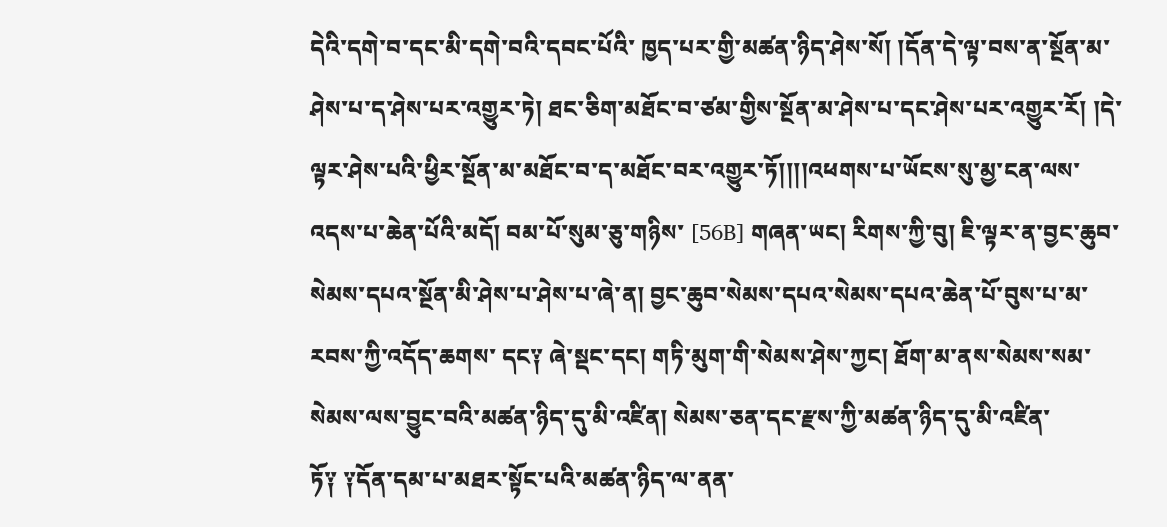དེའི་དགེ་བ་དང་མི་དགེ་བའི་དབང་པོའི་ ཁྱད་པར་གྱི་མཚན་ཉིད་ཤེས་སོ། །དོན་དེ་ལྟ་བས་ན་སྔོན་མ་ཤེས་པ་ད་ཤེས་པར་འགྱུར་ཏེ། ཐང་ཅིག་མཐོང་བ་ཙམ་གྱིས་སྔོན་མ་ཤེས་པ་དང་ཤེས་པར་འགྱུར་རོ། །དེ་ ལྟར་ཤེས་པའི་ཕྱིར་སྔོན་མ་མཐོང་བ་ད་མཐོང་བར་འགྱུར་ཏོ།།།།འཕགས་པ་ཡོངས་སུ་མྱ་ངན་ལས་འདས་པ་ཆེན་པོའི་མདོ། བམ་པོ་སུམ་ཅུ་གཉིས་ [56B] གཞན་ཡང། རིགས་ཀྱི་བུ། ཇི་ལྟར་ན་བྱང་ཆུབ་སེམས་དཔའ་སྔོན་མི་ཤེས་པ་ཤེས་པ་ཞེ་ན། བྱང་ཆུབ་སེམས་དཔའ་སེམས་དཔའ་ཆེན་པོ་བུས་པ་མ་རབས་ཀྱི་འདོད་ཆགས་ དང༑ ཞེ་སྡང་དང། གཏི་མུག་གི་སེམས་ཤེས་ཀྱང། ཐོག་མ་ནས་སེམས་སམ་སེམས་ལས་བྱུང་བའི་མཚན་ཉིད་དུ་མི་འཛིན། སེམས་ཅན་དང་རྫས་ཀྱི་མཚན་ཉིད་དུ་མི་འཛིན་ ཏོ༑ ༑དོན་དམ་པ་མཐར་སྟོང་པའི་མཚན་ཉིད་ལ་ནན་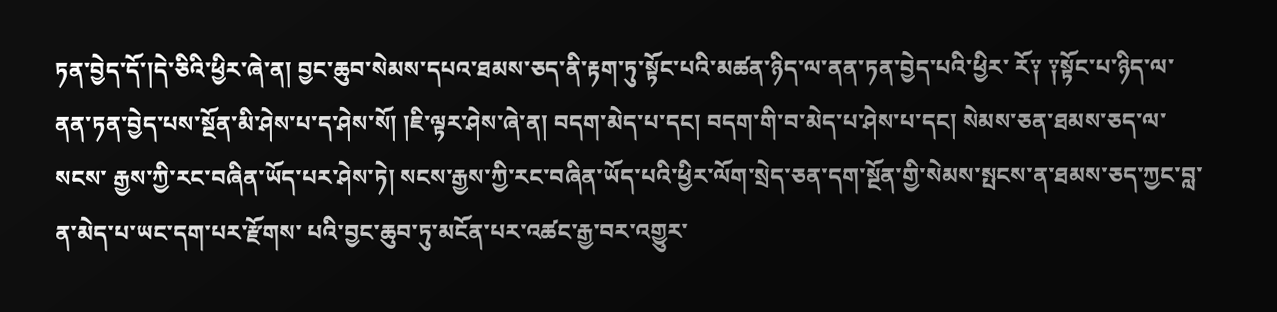ཏན་བྱེད་དོ་།དེ་ཅིའི་ཕྱིར་ཞེ་ན། བྱང་ཆུབ་སེམས་དཔའ་ཐམས་ཅད་ནི་རྟག་ཏུ་སྟོང་པའི་མཚན་ཉིད་ལ་ནན་ཏན་བྱེད་པའི་ཕྱིར་ རོ༑ ༑སྟོང་པ་ཉིད་ལ་ནན་ཏན་བྱེད་པས་སྔོན་མི་ཤེས་པ་ད་ཤེས་སོ། །ཇི་ལྟར་ཤེས་ཞེ་ན། བདག་མེད་པ་དང། བདག་གི་བ་མེད་པ་ཤེས་པ་དང། སེམས་ཅན་ཐམས་ཅད་ལ་སངས་ རྒྱས་ཀྱི་རང་བཞིན་ཡོད་པར་ཤེས་ཏེ། སངས་རྒྱས་ཀྱི་རང་བཞིན་ཡོད་པའི་ཕྱིར་ལོག་སྲེད་ཅན་དག་སྔོན་གྱི་སེམས་སྤངས་ན་ཐམས་ཅད་ཀྱང་བླ་ན་མེད་པ་ཡང་དག་པར་རྫོགས་ པའི་བྱང་ཆུབ་ཏུ་མངོན་པར་འཚང་རྒྱ་བར་འགྱུར་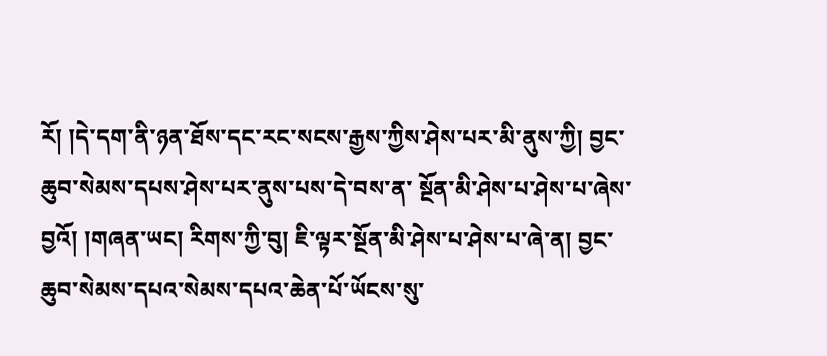རོ། །དེ་དག་ནི་ཉན་ཐོས་དང་རང་སངས་རྒྱས་ཀྱིས་ཤེས་པར་མི་ནུས་ཀྱི། བྱང་ཆུབ་སེམས་དཔས་ཤེས་པར་ནུས་པས་དེ་བས་ན་ སྔོན་མི་ཤེས་པ་ཤེས་པ་ཞེས་བྱའོ། །གཞན་ཡང། རིགས་ཀྱི་བུ། ཇི་ལྟར་སྔོན་མི་ཤེས་པ་ཤེས་པ་ཞེ་ན། བྱང་ཆུབ་སེམས་དཔའ་སེམས་དཔའ་ཆེན་པོ་ཡོངས་སུ་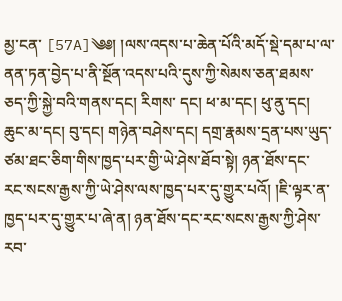མྱ་ངན་ [57A]༄༅། །ལས་འདས་པ་ཆེན་པོའི་མདོ་སྡེ་དམ་པ་ལ་ནན་ཏན་བྱེད་པ་ནི་སྔོན་འདས་པའི་དུས་ཀྱི་སེམས་ཅན་ཐམས་ཅད་ཀྱི་སྐྱེ་བའི་གནས་དང། རིགས་ དང། ཕ་མ་དང། ཕུ་ནུ་དང། ཆུང་མ་དང། བུ་དང། གཉེན་བཤེས་དང། དགྲ་རྣམས་དྲན་པས་ཡུད་ཙམ་ཐང་ཅིག་གིས་ཁྱད་པར་གྱི་ཡེ་ཤེས་ཐོབ་སྟེ། ཉན་ཐོས་དང་ རང་སངས་རྒྱས་ཀྱི་ཡེ་ཤེས་ལས་ཁྱད་པར་དུ་གྱུར་པའོ། །ཇི་ལྟར་ན་ཁྱད་པར་དུ་གྱུར་པ་ཞེ་ན། ཉན་ཐོས་དང་རང་སངས་རྒྱས་ཀྱི་ཤེས་རབ་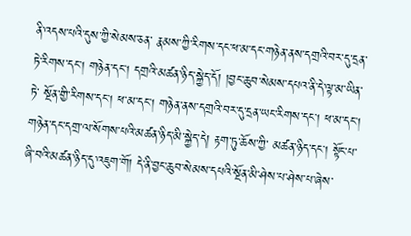ནི་འདས་པའི་དུས་ཀྱི་སེམས་ཅན་ རྣམས་ཀྱི་རིགས་དང་ཕ་མ་དང་གཉེན་ནས་དགྲའི་བར་དུ་དྲན་ཏེ་རིགས་དང། གཉེན་དང། དགྲའི་མཚན་ཉིད་སྐྱེད་དོ། །བྱང་ཆུབ་སེམས་དཔའ་ནི་དེ་ལྟ་མ་ཡིན་ཏེ་ སྔོན་གྱི་རིགས་དང། ཕ་མ་དང། གཉེན་ནས་དགྲའི་བར་དུ་དྲན་ཡང་རིགས་དང། ཕ་མ་དང། གཉེན་དང་དགྲ་ལ་སོགས་པའི་མཚན་ཉིད་མི་སྐྱེད་དེ། རྟག་ཏུ་ཆོས་ཀྱི་ མཚན་ཉིད་དང། སྟོང་པ་ཞི་བའི་མཚན་ཉིད་དུ་འཇུག་གོ། དེ་ནི་བྱང་ཆུབ་སེམས་དཔའི་སྔོན་མི་ཤེས་པ་ཤེས་པ་ཞེས་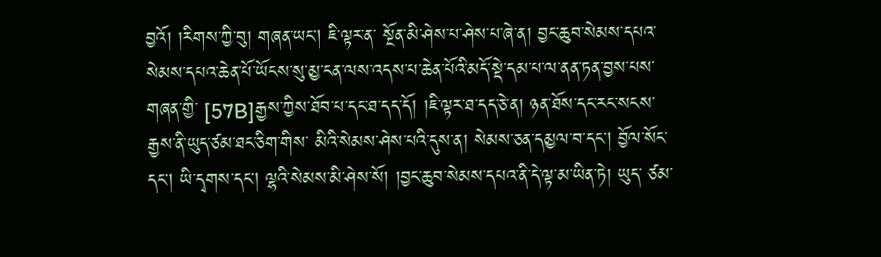བྱའོ། །རིགས་ཀྱི་བུ། གཞན་ཡང། ཇི་ལྟར་ན་ སྔོན་མི་ཤེས་པ་ཤེས་པ་ཞེ་ན། བྱང་ཆུབ་སེམས་དཔའ་སེམས་དཔའ་ཆེན་པོ་ཡོངས་སུ་མྱ་ངན་ལས་འདས་པ་ཆེན་པོའི་མདོ་སྡེ་དམ་པ་ལ་ནན་ཏན་བྱས་པས་གཞན་གྱི་ [57B]རྒྱས་ཀྱིས་ཐོབ་པ་དང་ཐ་དད་དོ། །ཇི་ལྟར་ཐ་དད་ཅེ་ན། ཉན་ཐོས་དང་རང་སངས་རྒྱས་ནི་ཡུད་ཙམ་ཐང་ཅིག་གིས་ མིའི་སེམས་ཤེས་པའི་དུས་ན། སེམས་ཅན་དམྱལ་བ་དང། བྱོལ་སོང་དང། ཡི་དྭགས་དང། ལྷའི་སེམས་མི་ཤེས་སོ། །བྱང་ཆུབ་སེམས་དཔའ་ནི་དེ་ལྟ་མ་ཡིན་ཏེ། ཡུད་ ཙམ་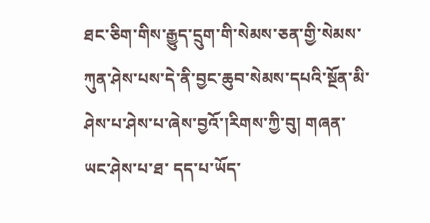ཐང་ཅིག་གིས་རྒྱུད་དྲུག་གི་སེམས་ཅན་གྱི་སེམས་ཀུན་ཤེས་པས་དེ་ནི་བྱང་ཆུབ་སེམས་དཔའི་སྔོན་མི་ཤེས་པ་ཤེས་པ་ཞེས་བྱའོ་།རིགས་ཀྱི་བུ། གཞན་ཡང་ཤེས་པ་ཐ་ དད་པ་ཡོད་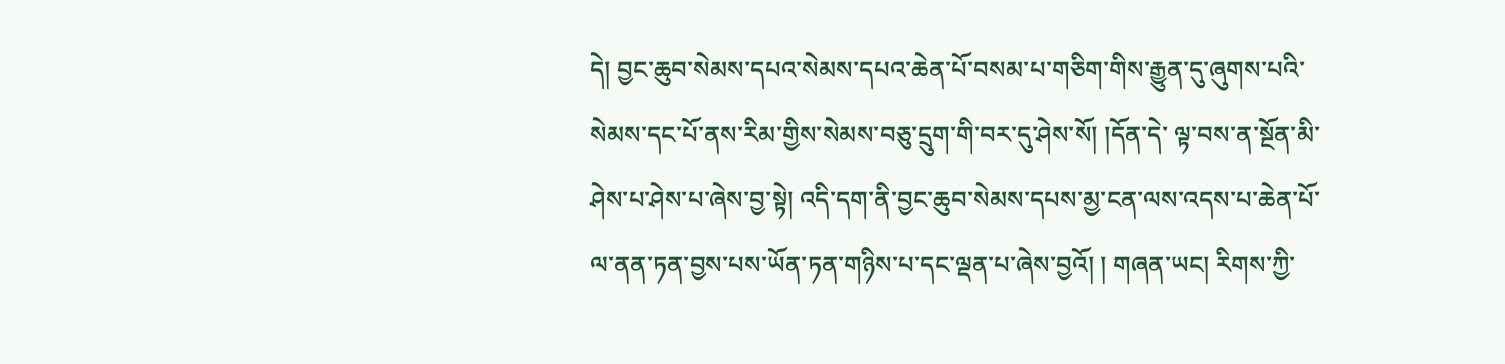དེ། བྱང་ཆུབ་སེམས་དཔའ་སེམས་དཔའ་ཆེན་པོ་བསམ་པ་གཅིག་གིས་རྒྱུན་དུ་ཞུགས་པའི་སེམས་དང་པོ་ནས་རིམ་གྱིས་སེམས་བཅུ་དྲུག་གི་བར་དུ་ཤེས་སོ། །དོན་དེ་ ལྟ་བས་ན་སྔོན་མི་ཤེས་པ་ཤེས་པ་ཞེས་བྱ་སྟེ། འདི་དག་ནི་བྱང་ཆུབ་སེམས་དཔས་མྱ་ངན་ལས་འདས་པ་ཆེན་པོ་ལ་ནན་ཏན་བྱས་པས་ཡོན་ཏན་གཉིས་པ་དང་ལྡན་པ་ཞེས་བྱའོ། ། གཞན་ཡང། རིགས་ཀྱི་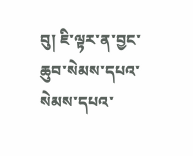བུ། ཇི་ལྟར་ན་བྱང་ཆུབ་སེམས་དཔའ་སེམས་དཔའ་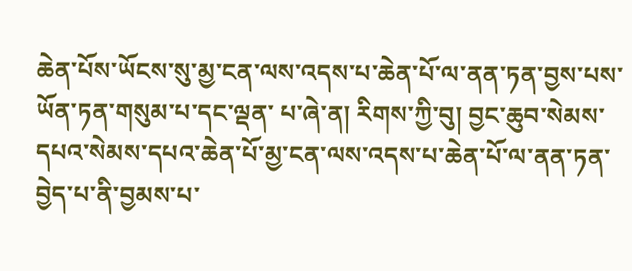ཆེན་པོས་ཡོངས་སུ་མྱ་ངན་ལས་འདས་པ་ཆེན་པོ་ལ་ནན་ཏན་བྱས་པས་ཡོན་ཏན་གསུམ་པ་དང་ལྡན་ པ་ཞེ་ན། རིགས་ཀྱི་བུ། བྱང་ཆུབ་སེམས་དཔའ་སེམས་དཔའ་ཆེན་པོ་མྱ་ངན་ལས་འདས་པ་ཆེན་པོ་ལ་ནན་ཏན་བྱེད་པ་ནི་བྱམས་པ་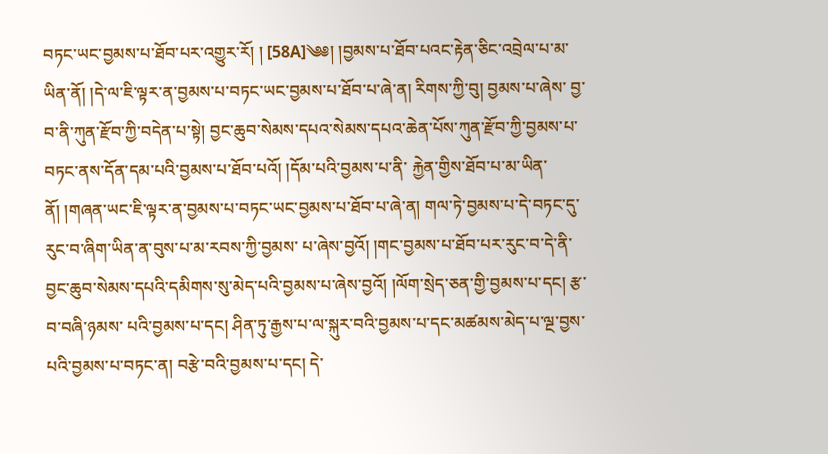བཏང་ཡང་བྱམས་པ་ཐོབ་པར་འགྱུར་རོ། ། [58A]༄༅། །བྱམས་པ་ཐོབ་པའང་རྟེན་ཅིང་འབྲེལ་པ་མ་ཡིན་ནོ། །དེ་ལ་ཇི་ལྟར་ན་བྱམས་པ་བཏང་ཡང་བྱམས་པ་ཐོབ་པ་ཞེ་ན། རིགས་ཀྱི་བུ། བྱམས་པ་ཞེས་ བྱ་བ་ནི་ཀུན་རྫོབ་ཀྱི་བདེན་པ་སྟེ། བྱང་ཆུབ་སེམས་དཔའ་སེམས་དཔའ་ཆེན་པོས་ཀུན་རྫོབ་ཀྱི་བྱམས་པ་བཏང་ནས་དོན་དམ་པའི་བྱམས་པ་ཐོབ་པའོ། །དོམ་པའི་བྱམས་པ་ནི་ རྐྱེན་གྱིས་ཐོབ་པ་མ་ཡིན་ནོ། །གཞན་ཡང་ཇི་ལྟར་ན་བྱམས་པ་བཏང་ཡང་བྱམས་པ་ཐོབ་པ་ཞེ་ན། གལ་ཏེ་བྱམས་པ་དེ་བཏང་དུ་རུང་བ་ཞིག་ཡིན་ན་བུས་པ་མ་རབས་ཀྱི་བྱམས་ པ་ཞེས་བྱའོ། །གང་བྱམས་པ་ཐོབ་པར་རུང་བ་དེ་ནི་བྱང་ཆུབ་སེམས་དཔའི་དམིགས་སུ་མེད་པའི་བྱམས་པ་ཞེས་བྱའོ། །ལོག་སྲེད་ཅན་གྱི་བྱམས་པ་དང། རྩ་བ་བཞི་ཉམས་ པའི་བྱམས་པ་དང། ཤིན་ཏུ་རྒྱས་པ་ལ་སྐུར་བའི་བྱམས་པ་དང་མཚམས་མེད་པ་ལྔ་བྱས་པའི་བྱམས་པ་བཏང་ན། བརྩེ་བའི་བྱམས་པ་དང། དེ་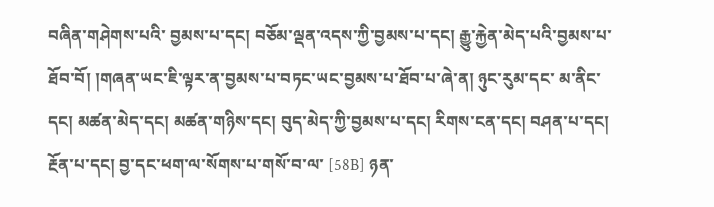བཞིན་གཤེགས་པའི་ བྱམས་པ་དང། བཅོམ་ལྡན་འདས་ཀྱི་བྱམས་པ་དང། རྒྱུ་རྐྱེན་མེད་པའི་བྱམས་པ་ཐོབ་བོ། །གཞན་ཡང་ཇི་ལྟར་ན་བྱམས་པ་བཏང་ཡང་བྱམས་པ་ཐོབ་པ་ཞེ་ན། ཉུང་རུམ་དང་ མ་ནིང་དང། མཚན་མེད་དང། མཚན་གཉིས་དང། བུད་མེད་ཀྱི་བྱམས་པ་དང། རིགས་ངན་དང། བཤན་པ་དང། རྔོན་པ་དང། བྱ་དང་ཕག་ལ་སོགས་པ་གསོ་བ་ལ་ [58B] ཉན་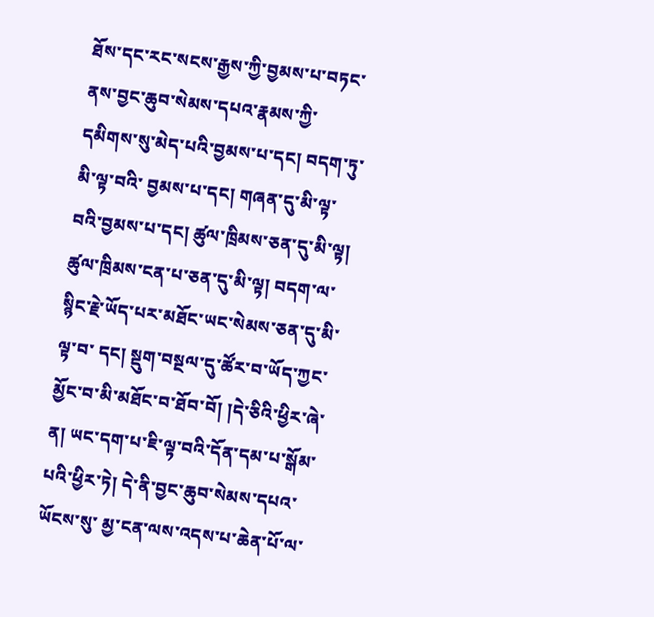ཐོས་དང་རང་སངས་རྒྱས་ཀྱི་བྱམས་པ་བཏང་ནས་བྱང་ཆུབ་སེམས་དཔའ་རྣམས་ཀྱི་དམིགས་སུ་མེད་པའི་བྱམས་པ་དང། བདག་ཏུ་མི་ལྟ་བའི་ བྱམས་པ་དང། གཞན་དུ་མི་ལྟ་བའི་བྱམས་པ་དང། ཚུལ་ཁྲིམས་ཅན་དུ་མི་ལྟ། ཚུལ་ཁྲིམས་ངན་པ་ཅན་དུ་མི་ལྟ། བདག་ལ་སྙིང་རྗེ་ཡོད་པར་མཐོང་ཡང་སེམས་ཅན་དུ་མི་ལྟ་བ་ དང། སྡུག་བསྔལ་དུ་ཚོར་བ་ཡོད་ཀྱང་མྱོང་བ་མི་མཐོང་བ་ཐོབ་བོ། །དེ་ཅིའི་ཕྱིར་ཞེ་ན། ཡང་དག་པ་ཇི་ལྟ་བའི་དོན་དམ་པ་སྒོམ་པའི་ཕྱིར་ཏེ། དེ་ནི་བྱང་ཆུབ་སེམས་དཔའ་ཡོངས་སུ་ མྱ་ངན་ལས་འདས་པ་ཆེན་པོ་ལ་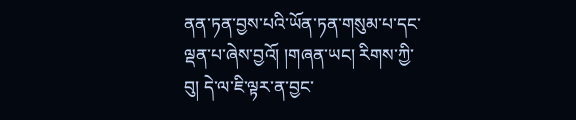ནན་ཏན་བྱས་པའི་ཡོན་ཏན་གསུམ་པ་དང་ལྡན་པ་ཞེས་བྱའོ། །གཞན་ཡང། རིགས་ཀྱི་བུ། དེ་ལ་ཇི་ལྟར་ན་བྱང་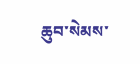ཆུབ་སེམས་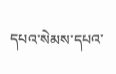དཔའ་སེམས་དཔའ་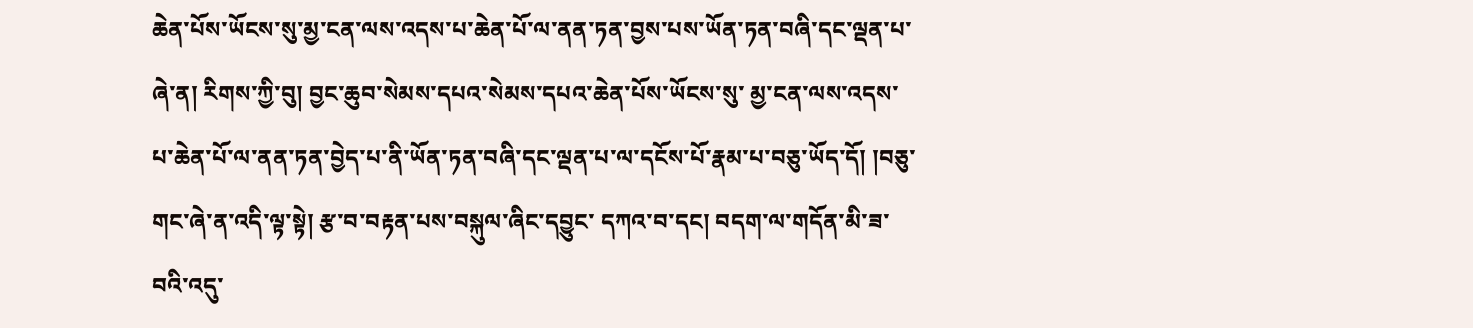ཆེན་པོས་ཡོངས་སུ་མྱ་ངན་ལས་འདས་པ་ཆེན་པོ་ལ་ནན་ཏན་བྱས་པས་ཡོན་ཏན་བཞི་དང་ལྡན་པ་ཞེ་ན། རིགས་ཀྱི་བུ། བྱང་ཆུབ་སེམས་དཔའ་སེམས་དཔའ་ཆེན་པོས་ཡོངས་སུ་ མྱ་ངན་ལས་འདས་པ་ཆེན་པོ་ལ་ནན་ཏན་བྱེད་པ་ནི་ཡོན་ཏན་བཞི་དང་ལྡན་པ་ལ་དངོས་པོ་རྣམ་པ་བཅུ་ཡོད་དོ། །བཅུ་གང་ཞེ་ན་འདི་ལྟ་སྟེ། རྩ་བ་བརྟན་པས་བསྐུལ་ཞིང་དབྱུང་ དཀའ་བ་དང། བདག་ལ་གདོན་མི་ཟ་བའི་འདུ་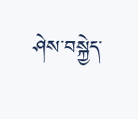ཤེས་བསྐྱེད་